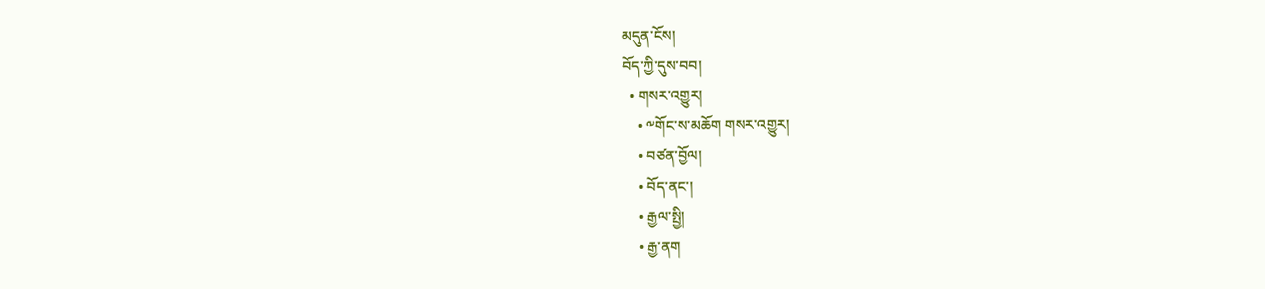མདུན་ངོས།
བོད་ཀྱི་དུས་བབ།
  • གསར་འགྱུར།
    • ༸གོང་ས་མཆོག གསར་འགྱུར།
    • བཙན་བྱོལ།
    • བོད་ནང་།
    • རྒྱལ་སྤྱི།
    • རྒྱ་ནག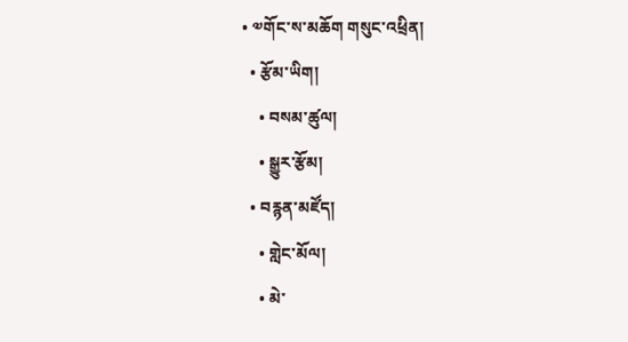• ༧གོང་ས་མཆོག གསུང་འཕྲིན།
  • རྩོམ་ཡིག།
    • བསམ་ཚུལ།
    • སྒྱུར་རྩོམ།
  • བརྙན་མཛོད།
    • གླེང་མོལ།
    • མེ་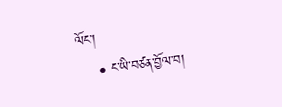ལོང་།
    • ང་ཡི་བཙན་བྱོལ་བ།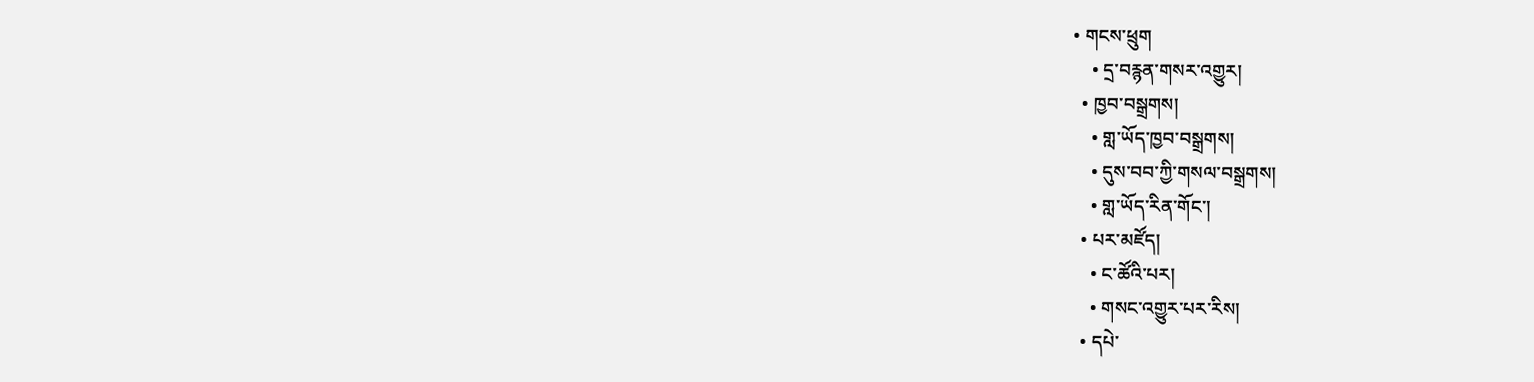• གངས་ཕྲུག
    • དྲ་བརྙན་གསར་འགྱུར།
  • ཁྱབ་བསྒྲགས།
    • གླ་ཡོད་ཁྱབ་བསྒྲགས།
    • དུས་བབ་ཀྱི་གསལ་བསྒྲགས།
    • གླ་ཡོད་རིན་གོང་།
  • པར་མཛོད།
    • ང་ཚོའི་པར།
    • གསང་འགྱུར་པར་རིས།
  • དཔེ་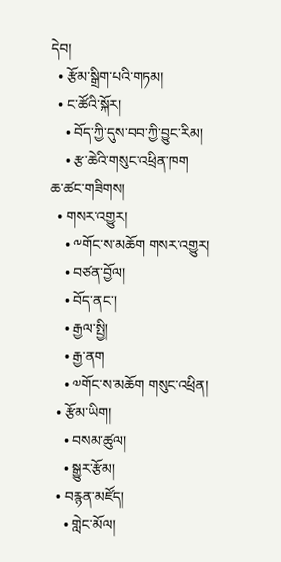དེབ།
  • རྩོམ་སྒྲིག་པའི་གཏམ།
  • ང་ཚོའི་སྐོར།
    • བོད་ཀྱི་དུས་བབ་ཀྱི་བྱུང་རིམ།
    • རྩ་ཆེའི་གསུང་འཕྲིན་ཁག
ཆ་ཚང་གཟིགས།
  • གསར་འགྱུར།
    • ༸གོང་ས་མཆོག གསར་འགྱུར།
    • བཙན་བྱོལ།
    • བོད་ནང་།
    • རྒྱལ་སྤྱི།
    • རྒྱ་ནག
    • ༧གོང་ས་མཆོག གསུང་འཕྲིན།
  • རྩོམ་ཡིག།
    • བསམ་ཚུལ།
    • སྒྱུར་རྩོམ།
  • བརྙན་མཛོད།
    • གླེང་མོལ།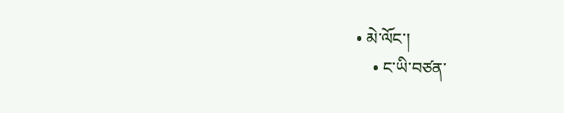• མེ་ལོང་།
    • ང་ཡི་བཙན་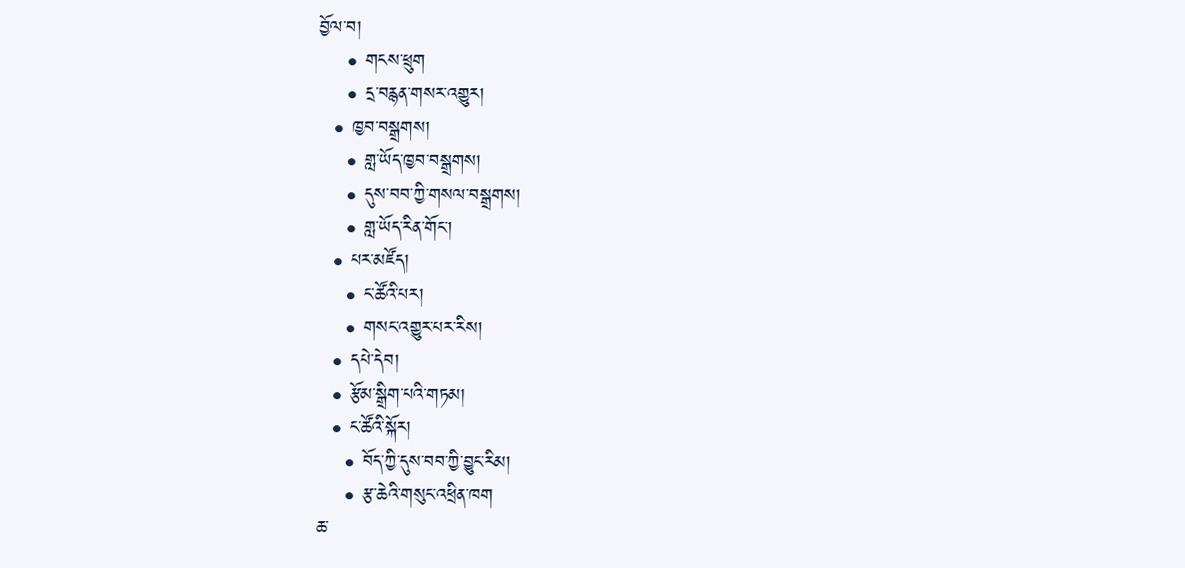བྱོལ་བ།
    • གངས་ཕྲུག
    • དྲ་བརྙན་གསར་འགྱུར།
  • ཁྱབ་བསྒྲགས།
    • གླ་ཡོད་ཁྱབ་བསྒྲགས།
    • དུས་བབ་ཀྱི་གསལ་བསྒྲགས།
    • གླ་ཡོད་རིན་གོང་།
  • པར་མཛོད།
    • ང་ཚོའི་པར།
    • གསང་འགྱུར་པར་རིས།
  • དཔེ་དེབ།
  • རྩོམ་སྒྲིག་པའི་གཏམ།
  • ང་ཚོའི་སྐོར།
    • བོད་ཀྱི་དུས་བབ་ཀྱི་བྱུང་རིམ།
    • རྩ་ཆེའི་གསུང་འཕྲིན་ཁག
ཆ་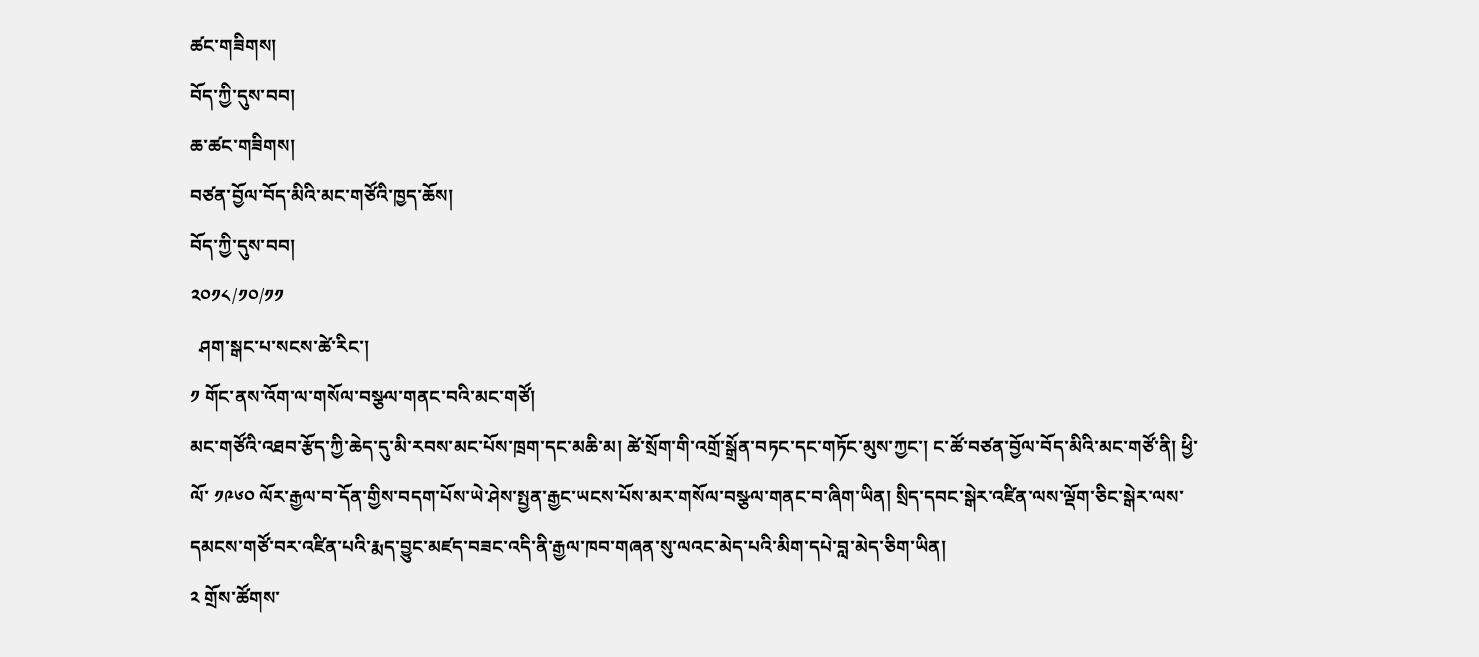ཚང་གཟིགས།
བོད་ཀྱི་དུས་བབ།
ཆ་ཚང་གཟིགས།
བཙན་བྱོལ་བོད་མིའི་མང་གཙོའི་ཁྱད་ཆོས།
བོད་ཀྱི་དུས་བབ།
༢༠༡༨/༡༠/༡༡
  ཤག་སྒང་པ་སངས་ཚེ་རིང་།
༡ གོང་ནས་འོག་ལ་གསོལ་བསྩལ་གནང་བའི་མང་གཙོ།
མང་གཙོའི་འཐབ་རྩོད་ཀྱི་ཆེད་དུ་མི་རབས་མང་པོས་ཁྲག་དང་མཆི་མ། ཚེ་སྲོག་གི་འགྲོ་སྒྲོན་བཏང་དང་གཏོང་མུས་ཀྱང་། ང་ཚོ་བཙན་བྱོལ་བོད་མིའི་མང་གཙོ་ནི། ཕྱི་ལོ་ ༡༩༦༠ ལོར་རྒྱལ་བ་དོན་གྱིས་བདག་པོས་ཡེ་ཤེས་སྤྱན་རྒྱང་ཡངས་པོས་མར་གསོལ་བསྩལ་གནང་བ་ཞིག་ཡིན། སྲིད་དབང་སྒེར་འཛིན་ལས་ལྡོག་ཅིང་སྒེར་ལས་དམངས་གཙོ་བར་འཛིན་པའི་རྨད་བྱུང་མཛད་བཟང་འདི་ནི་རྒྱལ་ཁབ་གཞན་སུ་ལའང་མེད་པའི་མིག་དཔེ་བླ་མེད་ཅིག་ཡིན།
༢ གྲོས་ཚོགས་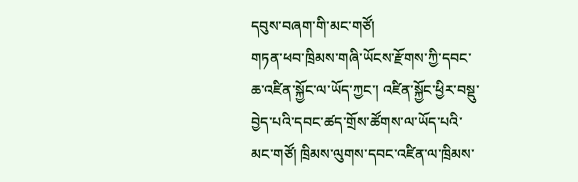དབུས་བཞག་གི་མང་གཙོ།
གཏན་ཕབ་ཁྲིམས་གཞི་ཡོངས་རྫོགས་ཀྱི་དབང་ཆ་འཛིན་སྐྱོང་ལ་ཡོད་ཀྱང་། འཛིན་སྐྱོང་ཕྱིར་བསྡུ་བྱེད་པའི་དབང་ཚད་གྲོས་ཚོགས་ལ་ཡོད་པའི་མང་གཙོ། ཁྲིམས་ལུགས་དབང་འཛིན་ལ་ཁྲིམས་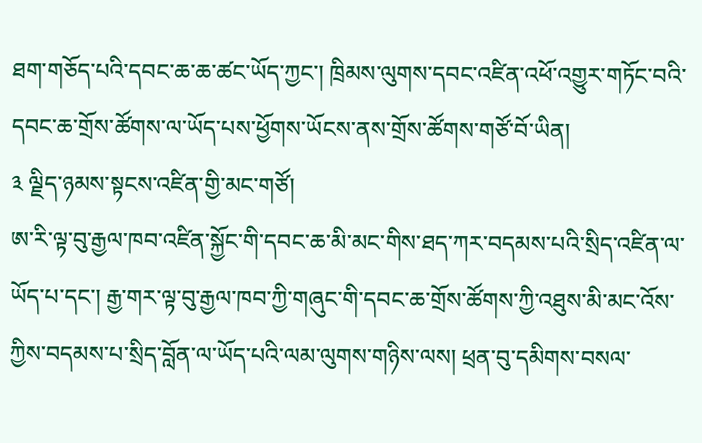ཐག་གཅོད་པའི་དབང་ཆ་ཆ་ཚང་ཡོད་ཀྱང་། ཁྲིམས་ལུགས་དབང་འཛིན་འཕོ་འགྱུར་གཏོང་བའི་དབང་ཆ་གྲོས་ཚོགས་ལ་ཡོད་པས་ཕྱོགས་ཡོངས་ནས་གྲོས་ཚོགས་གཙོ་བོ་ཡིན།
༣ ལྗིད་ཉམས་སྟངས་འཛིན་གྱི་མང་གཙོ།
ཨ་རི་ལྟ་བུ་རྒྱལ་ཁབ་འཛིན་སྐྱོང་གི་དབང་ཆ་མི་མང་གིས་ཐད་ཀར་བདམས་པའི་སྲིད་འཛིན་ལ་ཡོད་པ་དང་། རྒྱ་གར་ལྟ་བུ་རྒྱལ་ཁབ་ཀྱི་གཞུང་གི་དབང་ཆ་གྲོས་ཚོགས་ཀྱི་འཐུས་མི་མང་འོས་ཀྱིས་བདམས་པ་སྲིད་བློན་ལ་ཡོད་པའི་ལམ་ལུགས་གཉིས་ལས། ཕྲན་བུ་དམིགས་བསལ་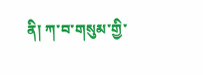ནི། ཀ་བ་གསུམ་གྱི་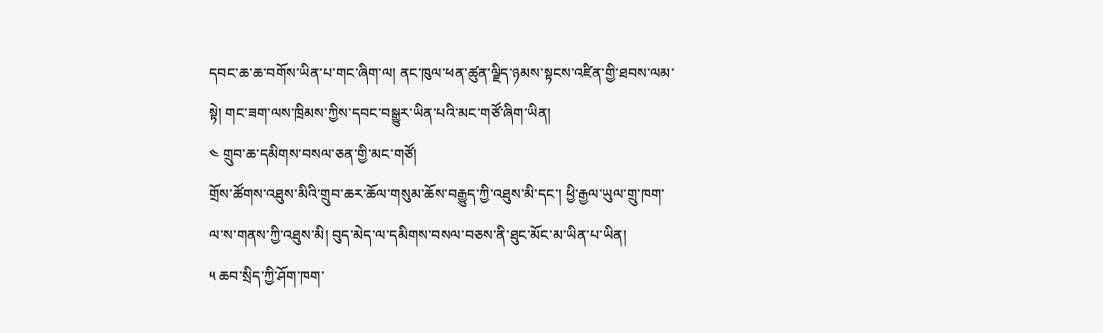དབང་ཆ་ཆ་བགོས་ཡིན་པ་གང་ཞིག་ལ། ནང་ཁུལ་ཕན་ཚུན་ལྗིད་ཉམས་སྟངས་འཛིན་གྱི་ཐབས་ལམ་སྟེ། གང་ཟག་ལས་ཁྲིམས་ཀྱིས་དབང་བསྒྱུར་ཡིན་པའི་མང་གཙོ་ཞིག་ཡིན།
༤ གྲུབ་ཆ་དམིགས་བསལ་ཅན་གྱི་མང་གཙོ།
གྲོས་ཚོགས་འཐུས་མིའི་གྲུབ་ཆར་ཆོལ་གསུམ་ཆོས་བརྒྱུད་ཀྱི་འཐུས་མི་དང་། ཕྱི་རྒྱལ་ཡུལ་གྲུ་ཁག་ལ་ས་གནས་ཀྱི་འཐུས་མི། བུད་མེད་ལ་དམིགས་བསལ་བཅས་ནི་ཐུང་མོང་མ་ཡིན་པ་ཡིན།
༥ ཆབ་སྲིད་ཀྱི་ཤོག་ཁག་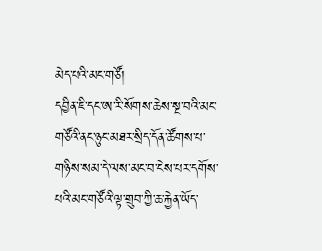མེད་པའི་མང་གཙོ།
དབྱིན་ཇི་དང་ཨ་རི་སོགས་ཆེས་སྔ་བའི་མང་གཙོའི་ནང་ཉུང་མཐར་སྲིད་དོན་ཚོགས་པ་གཉིས་སམ་དེ་ལས་མང་བ་ངེས་པར་དགོས་པའི་མང་གཙོའི་ལྟ་གྲུབ་ཀྱི་ཆ་རྐྱེན་ཡོད་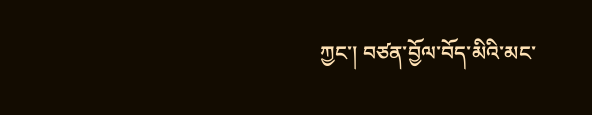ཀྱང་། བཙན་བྱོལ་བོད་མིའི་མང་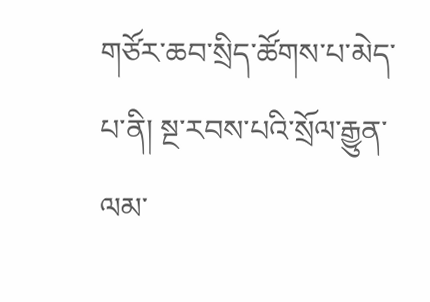གཙོར་ཆབ་སྲིད་ཚོགས་པ་མེད་པ་ནི། སྔ་རབས་པའི་སྲོལ་རྒྱུན་ལམ་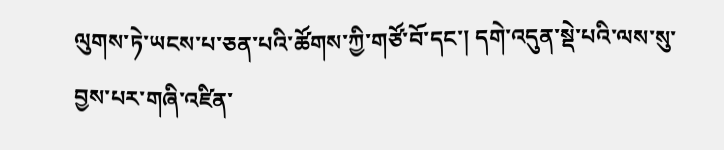ལུགས་ཏེ་ཡངས་པ་ཅན་པའི་ཚོགས་ཀྱི་གཙོ་བོ་དང་། དགེ་འདུན་སྡེ་པའི་ལས་སུ་བྱས་པར་གཞི་འཛིན་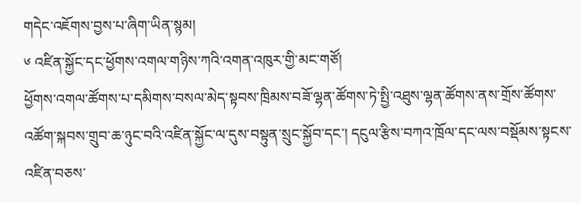གདེང་འཇོགས་བྱས་པ་ཞིག་ཡིན་སྙམ།
༦ འཛིན་སྐྱོང་དང་ཕྱོགས་འགལ་གཉིས་ཀའི་འགན་འཁུར་གྱི་མང་གཙོ།
ཕྱོགས་འགལ་ཚོགས་པ་དམིགས་བསལ་མེད་སྟབས་ཁྲིམས་བཟོ་ལྷན་ཚོགས་ཏེ་སྤྱི་འཐུས་ལྷན་ཚོགས་ནས་གྲོས་ཚོགས་འཚོག་སྐབས་གྲུབ་ཆ་ཉུང་བའི་འཛིན་སྐྱོང་ལ་དུས་བསྟུན་སྲུང་སྐྱོབ་དང་། དངུལ་རྩིས་བཀའ་ཁྲོལ་དང་ལས་བསྡོམས་སྟངས་འཛིན་བཅས་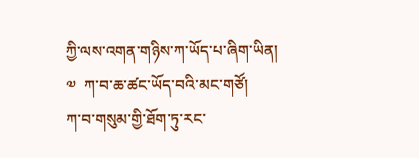ཀྱི་ལས་འགན་གཉིས་ཀ་ཡོད་པ་ཞིག་ཡིན།
༧  ཀ་བ་ཆ་ཚང་ཡོད་བའི་མང་གཙོ།
ཀ་བ་གསུམ་གྱི་ཐོག་ཏུ་རང་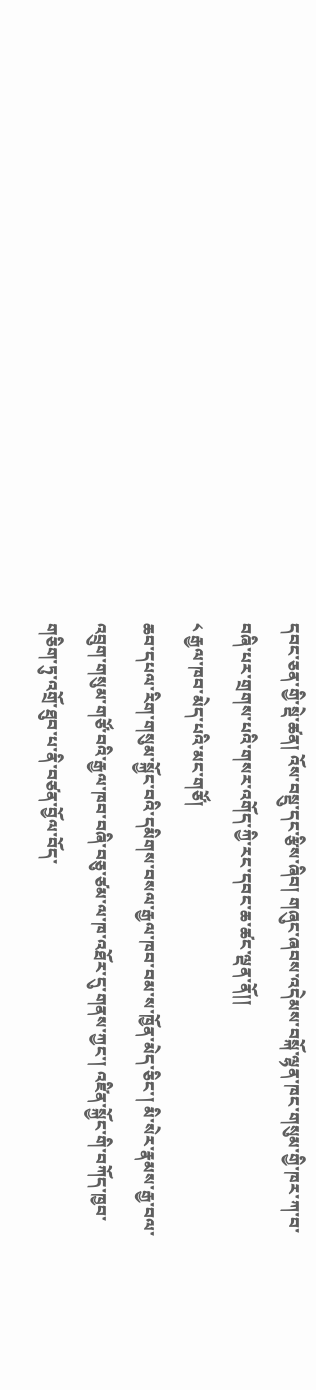དབང་ཅན་གྱི་སྡེ་ཚན། འོས་བསྡུ་དང་རྩིས་ཞིབ། གཞུང་ཞབས་འདེམས་བསྐོ་ལྷན་ཁང་གསུམ་གྱི་ཁར་ཀ་བ་བཞི་པར་གྲགས་པའི་གསར་འགོད་ཀྱི་རང་དབང་ཆ་ཚང་ལྡན་ནོ།།
༨ རྒྱལ་ཁབ་མེད་པའི་མང་གཙོ།
ཆབ་དཔལ་རིག་གསུམ་སྐྱོང་བའི་དམིགས་བསལ་རྒྱལ་ཁབ་བམ་ས་ཁྱོན་མེད་ཅིང་། མི་སེར་རྣམས་རྒྱ་བལ་འབྲུག་གསུམ་གཙོ་བའི་རྒྱལ་ཁབ་བཞི་བཅུ་ཙམ་ལ་ཁ་འཐོར་དུ་གནས་ཀྱང་། འཛིན་སྐྱོང་གི་བཀོད་ཁྱབ་གཅིག་ཏུ་འགྲོ་ཐུབ་པ་ནི་བཙན་བྱོལ་བོད་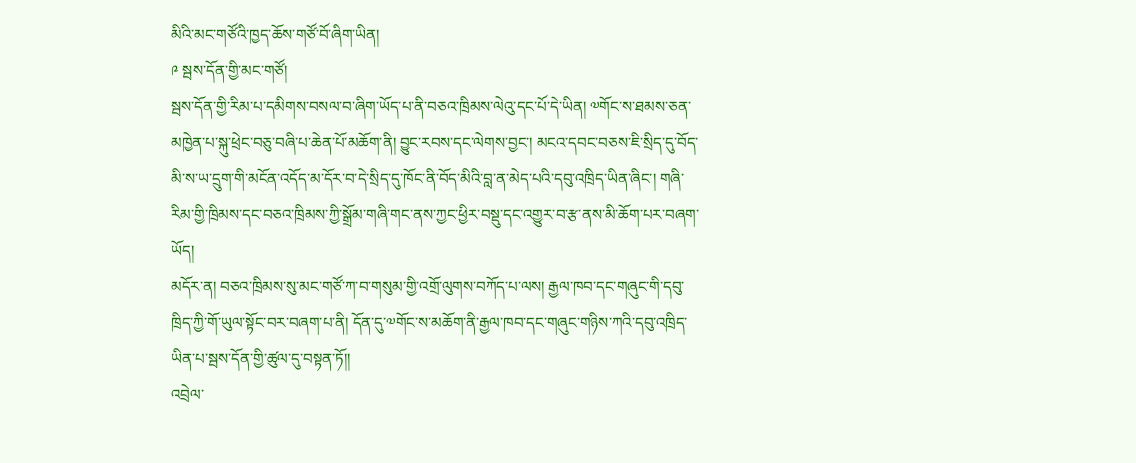མིའི་མང་གཙོའི་ཁྱད་ཆོས་གཙོ་བོ་ཞིག་ཡིན།
༩ སྦས་དོན་གྱི་མང་གཙོ།
སྦས་དོན་གྱི་རིམ་པ་དམིགས་བསལ་བ་ཞིག་ཡོད་པ་ནི་བཅའ་ཁྲིམས་ལེའུ་དང་པོ་དེ་ཡིན། ༧གོང་ས་ཐམས་ཅན་མཁྱེན་པ་སྐུ་ཕྲེང་བཅུ་བཞི་པ་ཆེན་པོ་མཆོག་ནི། བྱུང་རབས་དང་ལེགས་བྱང་། མངའ་དབང་བཅས་ཇི་སྲིད་དུ་བོད་མི་ས་ཡ་དྲུག་གི་མངོན་འདོད་མ་དོར་བ་དེ་སྲིད་དུ་ཁོང་ནི་བོད་མིའི་བླ་ན་མེད་པའི་དབུ་འཁྲིད་ཡིན་ཞིང་། གཞི་རིམ་གྱི་ཁྲིམས་དང་བཅའ་ཁྲིམས་ཀྱི་སྒྲོམ་གཞི་གང་ནས་ཀྱང་ཕྱིར་བསྡུ་དང་འགྱུར་བ་རྩ་ནས་མི་ཆོག་པར་བཞག་ཡོད།
མདོར་ན། བཅའ་ཁྲིམས་སུ་མང་གཙོ་ཀ་བ་གསུམ་གྱི་འགྲོ་ལུགས་བཀོད་པ་ལས། རྒྱལ་ཁབ་དང་གཞུང་གི་དབུ་ཁྲིད་ཀྱི་གོ་ཡུལ་སྟོང་བར་བཞག་པ་ནི། དོན་དུ་༧གོང་ས་མཆོག་ནི་རྒྱལ་ཁབ་དང་གཞུང་གཉིས་ཀའི་དབུ་འཁྲིད་ཡིན་པ་སྦས་དོན་གྱི་ཚུལ་དུ་བསྟན་ཏོ།།
འབྲེལ་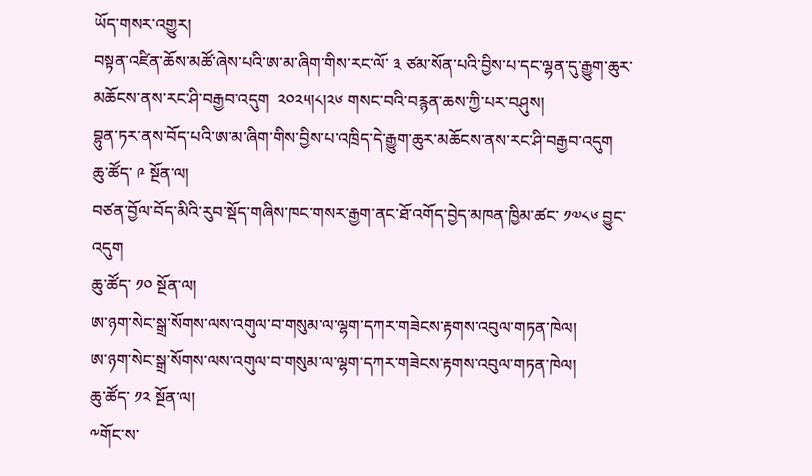ཡོད་གསར་འགྱུར།
བསྟན་འཛིན་ཆོས་མཚོ་ཞེས་པའི་ཨ་མ་ཞིག་གིས་རང་ལོ་ ༣ ཙམ་སོན་པའི་བྱིས་པ་དང་ལྷན་དུ་རྒྱུག་ཆུར་མཆོངས་ནས་རང་ཤི་བརྒྱབ་འདུག  ༢༠༢༥།༨།༢༦ གསང་བའི་བརྙན་ཆས་ཀྱི་པར་བཤུས།
བྷུན་ཏར་ནས་བོད་པའི་ཨ་མ་ཞིག་གིས་བྱིས་པ་འཁྲིད་དེ་རྒྱུག་ཆུར་མཆོངས་ནས་རང་ཤི་བརྒྱབ་འདུག
ཆུ་ཚོད་ ༩ སྔོན་ལ།
བཙན་བྱོལ་བོད་མིའི་རུབ་སྡོད་གཞིས་ཁང་གསར་རྒྱག་ནང་ཐོ་འགོད་བྱེད་མཁན་ཁྱིམ་ཚང་ ༡༧༨༦ བྱུང་འདུག
ཆུ་ཚོད་ ༡༠ སྔོན་ལ།
ཨ་ཉག་སེང་སྒྲ་སོགས་ལས་འགུལ་བ་གསུམ་ལ་ལྷག་དཀར་གཟེངས་རྟགས་འབུལ་གཏན་ཁེལ།
ཨ་ཉག་སེང་སྒྲ་སོགས་ལས་འགུལ་བ་གསུམ་ལ་ལྷག་དཀར་གཟེངས་རྟགས་འབུལ་གཏན་ཁེལ།
ཆུ་ཚོད་ ༡༢ སྔོན་ལ།
༸གོང་ས་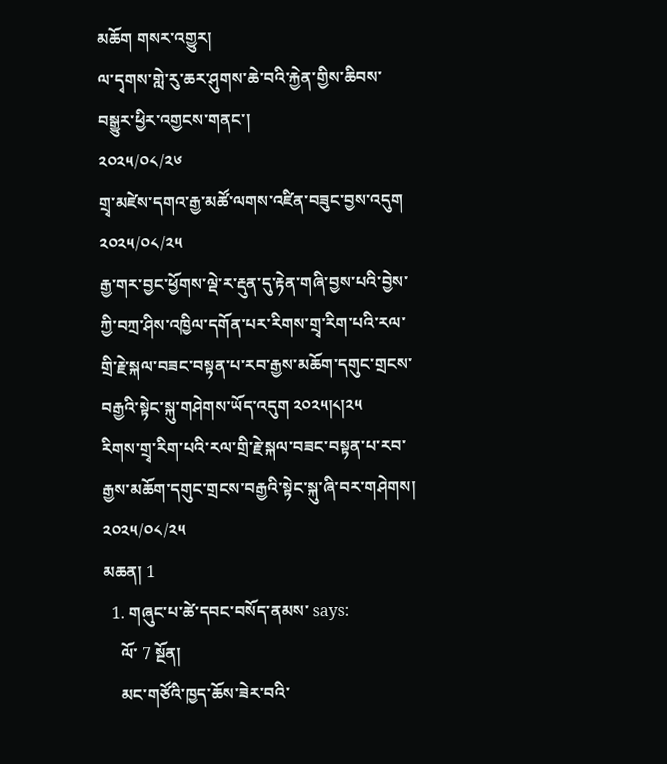མཆོག གསར་འགྱུར།
ལ་དྭགས་གླེ་རུ་ཆར་ཤུགས་ཆེ་བའི་རྐྱེན་གྱིས་ཆིབས་བསྒྱུར་ཕྱིར་འགྱངས་གནང་།
༢༠༢༥/༠༨/༢༦
གྲྭ་མཛེས་དགའ་རྒྱ་མཚོ་ལགས་འཛིན་བཟུང་བྱས་འདུག
༢༠༢༥/༠༨/༢༥
རྒྱ་གར་བྱང་ཕྱོགས་ལྡེ་ར་རྡུན་དུ་རྟེན་གཞི་བྱས་པའི་བྱེས་ཀྱི་བཀྲ་ཤིས་འཁྱིལ་དགོན་པར་རིགས་གྲྭ་རིག་པའི་རལ་གྲི་རྗེ་སྐལ་བཟང་བསྟན་པ་རབ་རྒྱས་མཆོག་དགུང་གྲངས་བརྒྱའི་སྟེང་སྐུ་གཤེགས་ཡོད་འདུག ༢༠༢༥།༨།༢༥
རིགས་གྲྭ་རིག་པའི་རལ་གྲི་རྗེ་སྐལ་བཟང་བསྟན་པ་རབ་རྒྱས་མཆོག་དགུང་གྲངས་བརྒྱའི་སྟེང་སྐུ་ཞི་བར་གཤེགས།
༢༠༢༥/༠༨/༢༥
མཆན། 1
  1. གཞུང་པ་ཚེ་དབང་བསོད་ནམས་ says:
    ལོ་ 7 སྔོན།
    མང་གཙོའི་ཁྱད་ཆོས་ཟེར་བའི་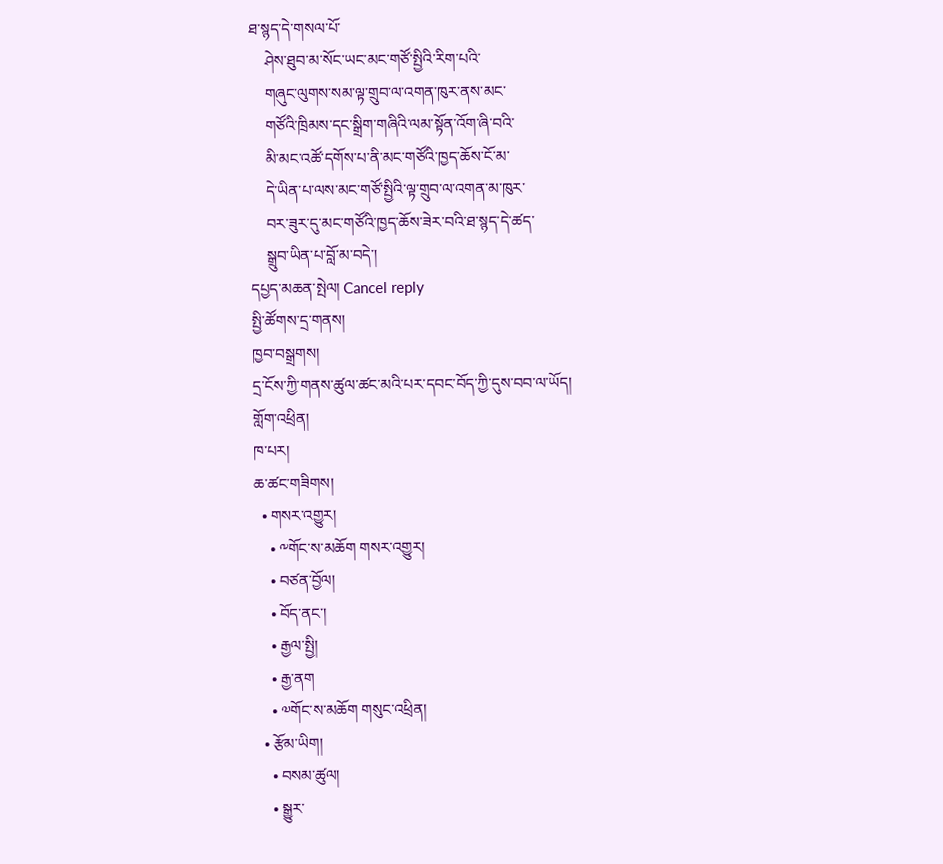ཐ་སྙད་དེ་གསལ་པོ་
    ཤེས་ཐུབ་མ་སོང་ཡང་མང་གཙོ་སྤྱིའི་རིག་པའི་
    གཞུང་ལུགས་སམ་ལྟ་གྲུབ་ལ་འགན་ཁུར་ནས་མང་
    གཙོའི་ཁྲིམས་དང་སྒྲིག་གཞིའི་ལམ་སྟོན་འོག་ཞི་བའི་
    མི་མང་འཚོ་དགོས་པ་ནི་མང་གཙོའི་ཁྱད་ཆོས་ངོ་མ་
    དེ་ཡིན་པ་ལས་མང་གཙོ་སྤྱིའི་ལྟ་གྲུབ་ལ་འགན་མ་ཁུར་
    བར་ཟུར་དུ་མང་གཙོའི་ཁྱད་ཆོས་ཟེར་བའི་ཐ་སྙད་དེ་ཚད་
    སྒྲུབ་ཡིན་པ་བློ་མ་བདེ་།
དཔྱད་མཆན་སྤེལ། Cancel reply
སྤྱི་ཚོགས་དྲ་གནས།
ཁྱབ་བསྒྲགས།
དྲ་ངོས་ཀྱི་གནས་ཚུལ་ཚང་མའི་པར་དབང་བོད་ཀྱི་དུས་བབ་ལ་ཡོད།
གློག་འཕྲིན།
ཁ་པར།
ཆ་ཚང་གཟིགས།
  • གསར་འགྱུར།
    • ༸གོང་ས་མཆོག གསར་འགྱུར།
    • བཙན་བྱོལ།
    • བོད་ནང་།
    • རྒྱལ་སྤྱི།
    • རྒྱ་ནག
    • ༧གོང་ས་མཆོག གསུང་འཕྲིན།
  • རྩོམ་ཡིག།
    • བསམ་ཚུལ།
    • སྒྱུར་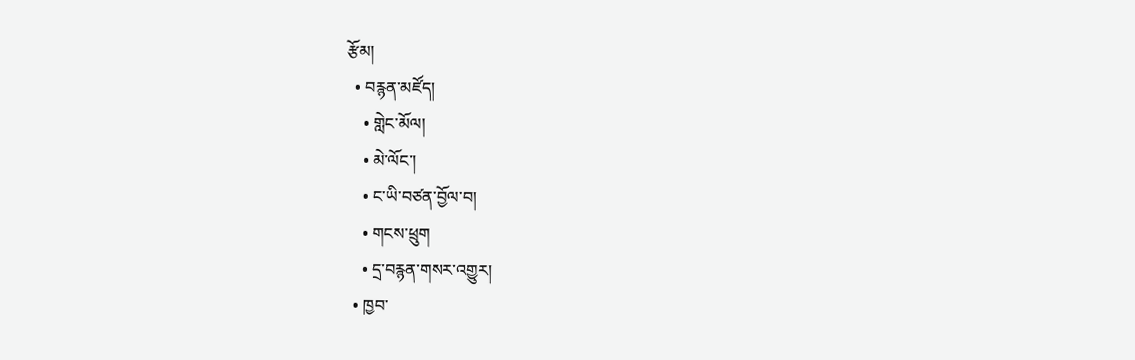རྩོམ།
  • བརྙན་མཛོད།
    • གླེང་མོལ།
    • མེ་ལོང་།
    • ང་ཡི་བཙན་བྱོལ་བ།
    • གངས་ཕྲུག
    • དྲ་བརྙན་གསར་འགྱུར།
  • ཁྱབ་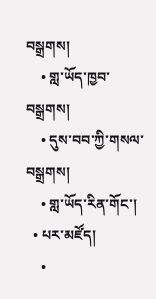བསྒྲགས།
    • གླ་ཡོད་ཁྱབ་བསྒྲགས།
    • དུས་བབ་ཀྱི་གསལ་བསྒྲགས།
    • གླ་ཡོད་རིན་གོང་།
  • པར་མཛོད།
    •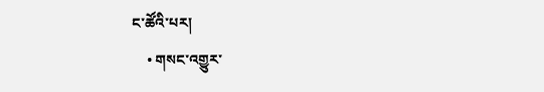ང་ཚོའི་པར།
    • གསང་འགྱུར་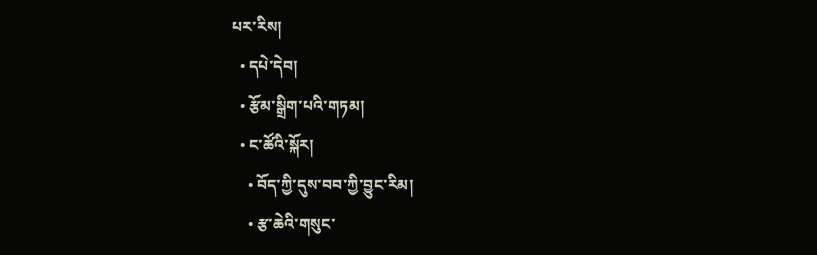པར་རིས།
  • དཔེ་དེབ།
  • རྩོམ་སྒྲིག་པའི་གཏམ།
  • ང་ཚོའི་སྐོར།
    • བོད་ཀྱི་དུས་བབ་ཀྱི་བྱུང་རིམ།
    • རྩ་ཆེའི་གསུང་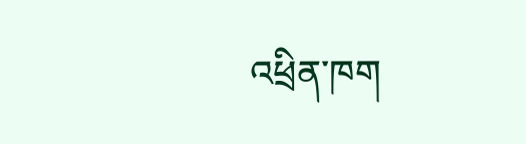འཕྲིན་ཁག